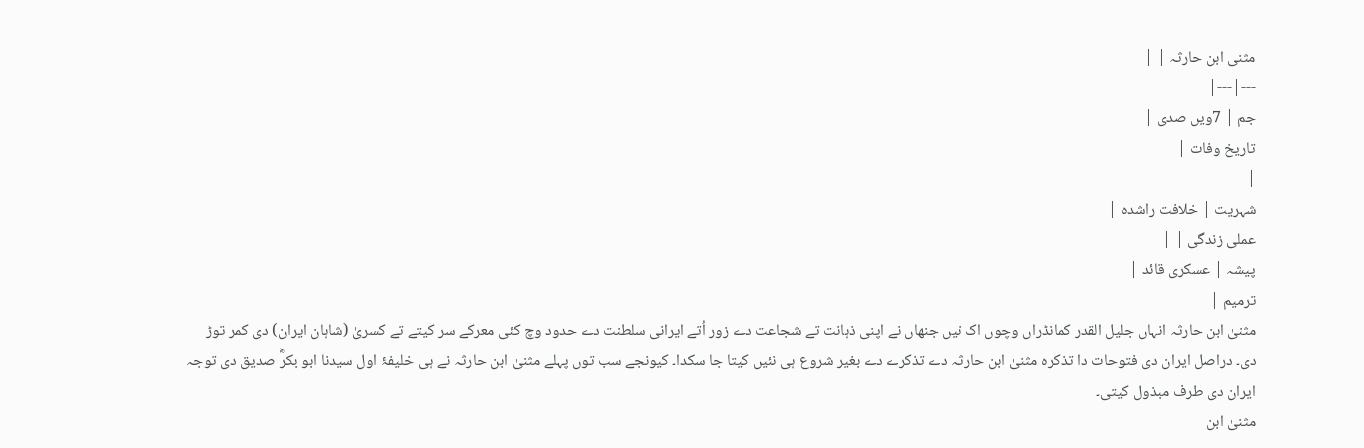مثنی ابن حارثہ | |
---|---|
جم | 7ویں صدی |
تاریخ وفات |
|
شہریت | خلافت راشدہ |
عملی زندگی | |
پیشہ | عسکری قائد |
ترمیم |
مثنیٰ ابن حارثہ انہاں جلیل القدر کمانڈراں وچوں اک نيں جنھاں نے اپنی ذہانت تے شجاعت دے زور اُتے ایرانی سلطنت دے حدود وچ کئی معرکے سر کیتے تے کسریٰ (شاہان ایران) دی کمر توڑ دی۔ دراصل ایران دی فتوحات دا تذکرہ مثنیٰ ابن حارثہ دے تذکرے دے بغیر شروع ہی نئيں کيتا جا سکدا۔ کیونجے سب توں پہلے مثنیٰ ابن حارثہ نے ہی خلیفۂ اول سیدنا ابو بکرؓ صدیق دی توجہ ایران دی طرف مبذول کيتی۔
مثنیٰ ابن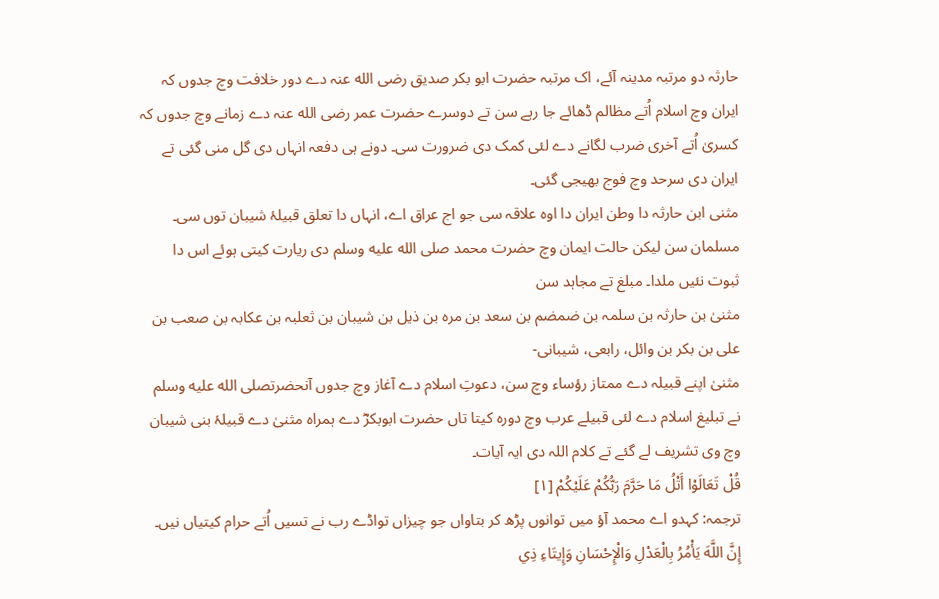حارثہ دو مرتبہ مدینہ آئے، اک مرتبہ حضرت ابو بکر صدیق رضی الله عنہ دے دور خلافت وچ جدوں کہ ایران وچ اسلام اُتے مظالم ڈھائے جا رہے سن تے دوسرے حضرت عمر رضی الله عنہ دے زمانے وچ جدوں کہ کسریٰ اُتے آخری ضرب لگانے دے لئی کمک دی ضرورت سی۔ دونے ہی دفعہ انہاں دی گل منی گئی تے ایران دی سرحد وچ فوج بھیجی گئی۔
مثنی ابن حارثہ دا وطن ایران دا اوہ علاقہ سی جو اج عراق اے، انہاں دا تعلق قبیلۂ شیبان توں سی۔ مسلمان سن لیکن حالت ایمان وچ حضرت محمد صلى الله عليه وسلم دی ریارت کيتی ہوئے اس دا ثبوت نئيں ملدا۔ مبلغ تے مجاہد سن
مثنیٰ بن حارثہ بن سلمہ بن ضمضم بن سعد بن مرہ بن ذیل بن شیبان بن ثعلبہ بن عکابہ بن صعب بن علی بن بکر بن وائل، رابعی، شیبانی-
مثنیٰ اپنے قبیلہ دے ممتاز رؤساء وچ سن، دعوتِ اسلام دے آغاز وچ جدوں آنحضرتصلى الله عليه وسلم نے تبلیغ اسلام دے لئی قبیلے عرب وچ دورہ کيتا تاں حضرت ابوبکرؓ دے ہمراہ مثنیٰ دے قبیلۂ بنی شیبان وچ وی تشریف لے گئے تے کلام اللہ دی ایہ آیات۔
قُلْ تَعَالَوْا أَتْلُ مَا حَرَّمَ رَبُّكُمْ عَلَيْكُمْ [۱]
ترجمہ: کہدو اے محمد آؤ میں توانوں پڑھ کر بتاواں جو چیزاں تواڈے رب نے تسيں اُتے حرام کیتیاں نیں۔
إِنَّ اللَّهَ يَأْمُرُ بِالْعَدْلِ وَالْإِحْسَانِ وَإِيتَاءِ ذِي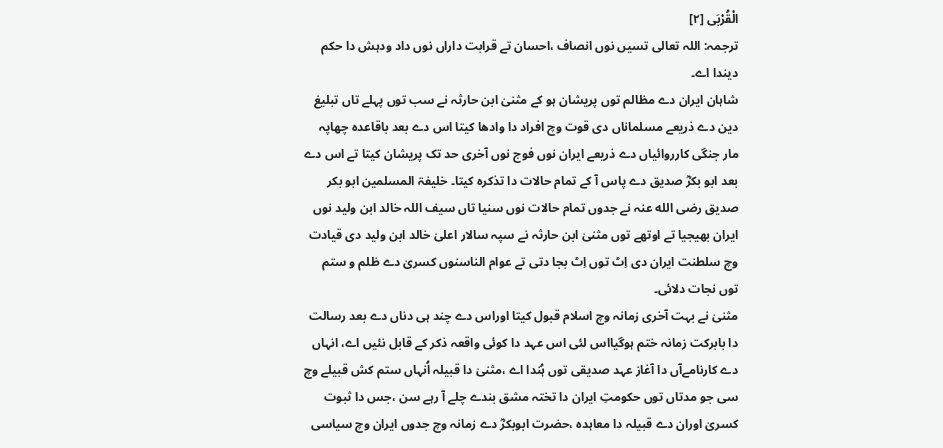الْقُرْبَى [۲]
ترجمہ: اللہ تعالی تسيں نوں انصاف ،احسان تے قرابت داراں نوں داد ودہش دا حکم دیندا اے۔
شاہان ایران دے مظالم توں پریشان ہو کے مثنیٰ ابن حارثہ نے سب توں پہلے تاں تبلیغ دین دے ذریعے مسلماناں دی قوت وچ افراد دا وادھا کيتا اس دے بعد باقاعدہ چھاپہ مار جنگی کارروائیاں دے ذریعے ایران نوں فوج نوں آخری حد تک پریشان کيتا تے اس دے بعد ابو بکرؓ صدیق دے پاس آ کے تمام حالات دا تذکرہ کيتا۔ خلیفۃ المسلمین ابو بکر صدیق رضی الله عنہ نے جدوں تمام حالات نوں سنیا تاں سیف اللہ خالد ابن ولید نوں ایران بھیجیا تے اوتھے توں مثنیٰ ابن حارثہ نے سپہ سالار اعلیٰ خالد ابن ولید دی قیادت وچ سلطنت ایران دی اِٹ توں اِٹ بجا دتی تے عوام الناسنوں کسریٰ دے ظلم و ستم توں نجات دلائی۔
مثنیٰ نے بہت آخری زمانہ وچ اسلام قبول کيتا اوراس دے چند ہی دناں دے بعد رسالت دا بابرکت زمانہ ختم ہوگیااس لئی اس عہد دا کوئی واقعہ ذکر کے قابل نئيں اے، انہاں دے کارنامےآں دا آغاز عہد صدیقی توں ہُندا اے ،مثنیٰ دا قبیلہ اُنہاں ستم کش قبیلے وچ سی جو مدتاں توں حکومتِ ایران دا تختہ مشق بندے چلے آ رہے سن ،جس دا ثبوت کسریٰ اوران دے قبیلہ دا معاہدہ ،حضرت ابوبکرؓ دے زمانہ وچ جدوں ایران وچ سیاسی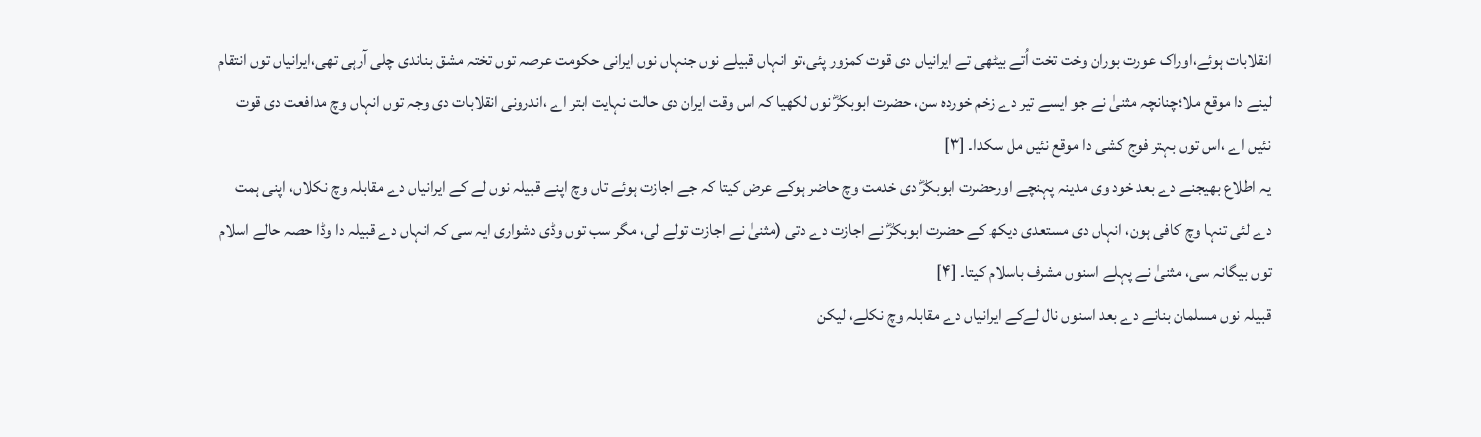انقلابات ہوئے،اوراک عورت بوران وخت تخت اُتے بیٹھی تے ایرانیاں دی قوت کمزور پئی،تو انہاں قبیلے نوں جنہاں نوں ایرانی حکومت عرصہ توں تختہ مشق بناندی چلی آرہی تھی،ایرانیاں توں انتقام لینے دا موقع ملا؛چنانچہ مثنیٰ نے جو ايسے تیر دے زخم خوردہ سن، حضرت ابوبکرؓ نوں لکھیا کہ اس وقت ایران دی حالت نہایت ابتر اے ،اندرونی انقلابات دی وجہ توں انہاں وچ مدافعت دی قوت نئيں اے ،اس توں بہتر فوج کشی دا موقع نئيں مل سکدا۔ [۳]
یہ اطلاع بھیجنے دے بعد خود وی مدینہ پہنچے اورحضرت ابوبکرؓ دی خدمت وچ حاضر ہوکے عرض کيتا کہ جے اجازت ہوئے تاں وچ اپنے قبیلہ نوں لے کے ایرانیاں دے مقابلہ وچ نکلاں، اپنی ہمت دے لئی تنہا وچ کافی ہون، انہاں دی مستعدی دیکھ کے حضرت ابوبکرؓ نے اجازت دے دتی (مثنیٰ نے اجازت تولے لی، مگر سب توں وڈی دشواری ایہ سی کہ انہاں دے قبیلہ دا وڈا حصہ حالے اسلام توں بیگانہ سی، مثنیٰ نے پہلے اسنوں مشرف باسلام کيتا۔ [۴]
قبیلہ نوں مسلمان بنانے دے بعد اسنوں نال لےکے ایرانیاں دے مقابلہ وچ نکلے، لیکن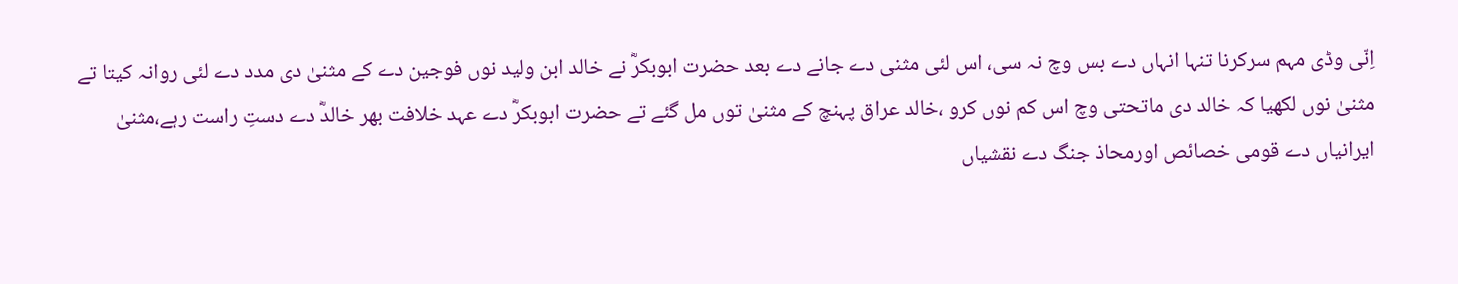اِنّی وڈی مہم سرکرنا تنہا انہاں دے بس وچ نہ سی، اس لئی مثنی دے جانے دے بعد حضرت ابوبکرؓ نے خالد ابن ولید نوں فوجین دے کے مثنیٰ دی مدد دے لئی روانہ کيتا تے مثنیٰ نوں لکھیا کہ خالد دی ماتحتی وچ اس کم نوں کرو ،خالد عراق پہنچ کے مثنیٰ توں مل گئے تے حضرت ابوبکرؓ دے عہد خلافت بھر خالدؓ دے دستِ راست رہے،مثنیٰ ایرانیاں دے قومی خصائص اورمحاذ جنگ دے نقشیاں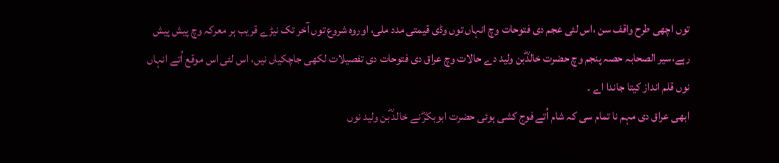توں اچھی طرح واقف سن ،اس لئی عجم دی فتوحات وچ انہاں توں وڈی قیمتی مدد ملی، اوروہ شروع توں آخر تک نیڑے قریب ہر معرکہ وچ پیش پیش رہے،سیر الصحابہ حصہ پنجم وچ حضرت خالدؓبن ولید دے حالات وچ عراق دی فتوحات دی تفصیلات لکھی جاچکیاں نيں، اس لئی اس موقع اُتے انہاں نوں قلم انداز کيتا جاندا اے ۔
ابھی عراق دی مہم نا تمام سی کہ شام اُتے فوج کشی ہوئی حضرت ابوبکرؓ نے خالد ؓبن ولید نوں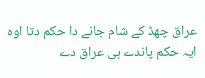عراق چھڈ کے شام جانے دا حکم دتا اوہ ایہ حکم پاندے ہی عراق دے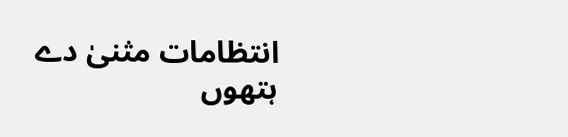انتظامات مثنیٰ دے ہتھوں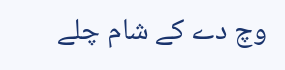وچ دے کے شام چلے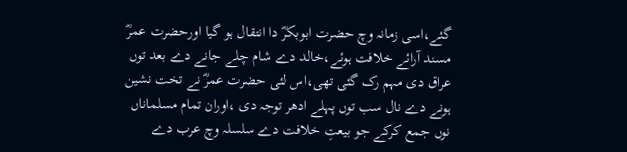گئے،اسی زمانہ وچ حضرت ابوبکرؓ دا انتقال ہو گیا اورحضرت عمرؓ مسند آرائے خلافت ہوئے،خالد دے شام چلے جانے دے بعد توں عراق دی مہم رک گئی تھی،اس لئی حضرت عمرؓ نے تخت نشین ہونے دے نال سب توں پہلے ادھر توجہ دی ،اوران تمام مسلماناں نوں جمع کرکے جو بیعتِ خلافت دے سلسلہ وچ عرب دے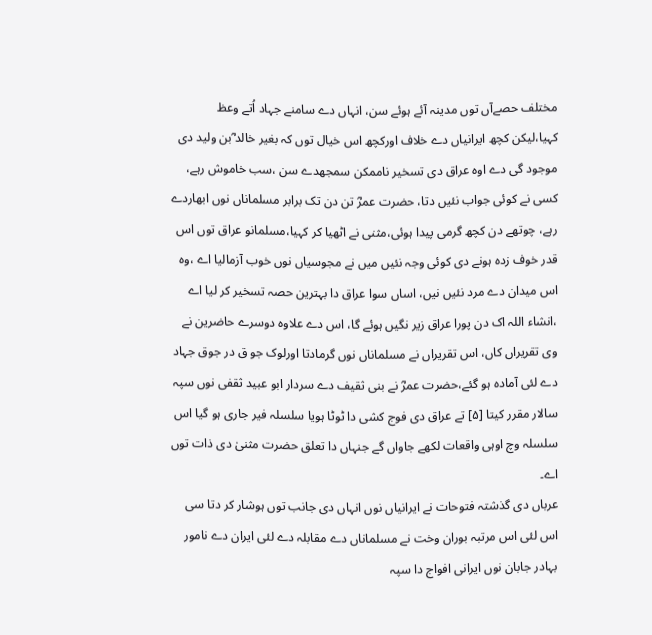مختلف حصےآں توں مدینہ آئے ہوئے سن، انہاں دے سامنے جہاد اُتے وعظ کہیا،لیکن کچھ ایرانیاں دے خلاف اورکچھ اس خیال توں کہ بغیر خالد ؓبن ولید دی موجود گی دے اوہ عراق دی تسخیر ناممکن سمجھدے سن ،سب خاموش رہے، کسی نے کوئی جواب نئيں دتا، حضرت عمرؓ تن دن تک برابر مسلماناں نوں ابھاردے رہے، چوتھے دن کچھ گرمی پیدا ہوئی،مثنی نے اٹھیا کر کہیا،مسلمانو عراق توں اس قدر خوف زدہ ہونے دی کوئی وجہ نئيں ميں نے مجوسیاں نوں خوب آزمالیا اے ،وہ اس میدان دے مرد نئيں نيں، اساں سوا عراق دا بہترین حصہ تسخیر کر ليا اے ،انشاء اللہ اک دن پورا عراق زیر نگيں ہوئے گا، اس دے علاوہ دوسرے حاضرین نے وی تقریراں کاں، اس تقریراں نے مسلماناں نوں گرمادتا اورلوک جو ق در جوق جہاد دے لئی آمادہ ہو گئے،حضرت عمرؓ نے بنی ثقیف دے سردار ابو عبید ثقفی نوں سپہ سالار مقرر کيتا [۵] تے عراق دی فوج کشی دا ٹوٹا ہويا سلسلہ فیر جاری ہو گیا اس سلسلہ وچ اوہی واقعات لکھے جاواں گے جنہاں دا تعلق حضرت مثنیٰ دی ذات توں اے۔
عرباں دی گذشتہ فتوحات نے ایرانیاں نوں انہاں دی جانب توں ہوشار کر دتا سی اس لئی اس مرتبہ بوران وخت نے مسلماناں دے مقابلہ دے لئی ایران دے نامور بہادر جابان نوں ایرانی افواج دا سپہ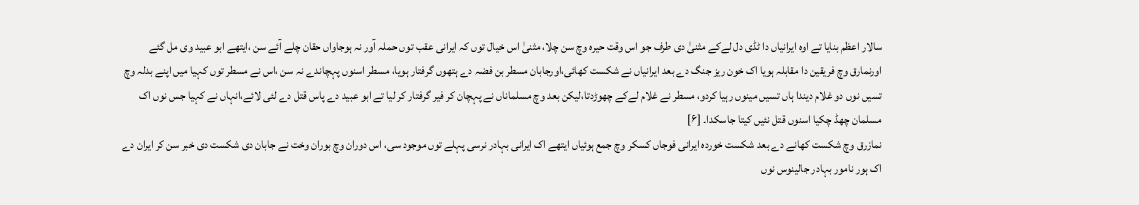سالار اعظم بنایا تے اوہ ایرانیاں دا ٹڈی دل لےکے مثنیٰ دی طرف جو اس وقت حیرہ وچ سن چلا، مثنیٰ اس خیال توں کہ ایرانی عقب توں حملہ آور نہ ہوجاواں حقان چلے آئے سن ،ایتھے ابو عبید وی مل گئے اورنمارق وچ فریقین دا مقابلہ ہويا اک خون ریز جنگ دے بعد ایرانیاں نے شکست کھائی،اورجابان مسطر بن فضہ دے ہتھوں گرفتار ہويا، مسطر اسنوں پہچاندے نہ سن ،اس نے مسطر توں کہیا ميں اپنے بدلہ وچ تسيں نوں دو غلام دیندا ہاں تسيں مینوں رہیا کردو، مسطر نے غلام لےکے چھوڑدتا،لیکن بعد وچ مسلماناں نے پہچان کر فیر گرفتار کر ليا تے ابو عبید دے پاس قتل دے لئی لائے،انہاں نے کہیا جس نوں اک مسلمان چھڈ چکيا اسنوں قتل نئيں کيتا جاسکدا۔ [۶]
نمازرق وچ شکست کھانے دے بعد شکست خوردہ ایرانی فوجاں کسکر وچ جمع ہوئیاں ایتھے اک ایرانی بہادر نرسی پہلے توں موجود سی، اس دوران وچ بوران وخت نے جابان دی شکست دی خبر سن کر ایران دے اک ہور نامور بہادر جالینوس نوں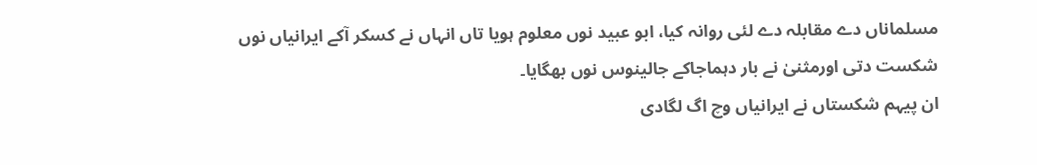مسلماناں دے مقابلہ دے لئی روانہ کیا، ابو عبید نوں معلوم ہويا تاں انہاں نے کسکر آکے ایرانیاں نوں شکست دتی اورمثنیٰ نے بار دہماجاکے جالینوس نوں بھگایا۔
ان پیہم شکستاں نے ایرانیاں وچ اگ لگادی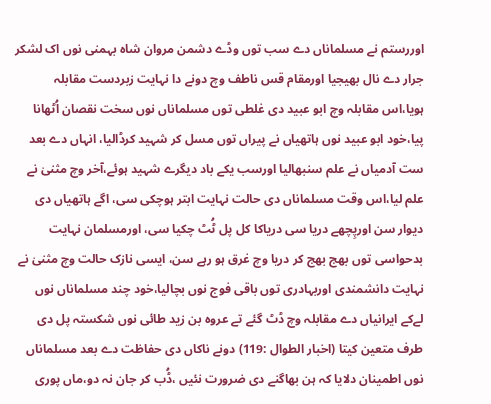اوررستم نے مسلماناں دے سب توں وڈے دشمن مروان شاہ بہمنی نوں اک لشکر جرار دے نال بھیجیا اورمقام قس ناطف وچ دونے دا نہایت زبردست مقابلہ ہويا،اس مقابلہ وچ ابو عبید دی غلطی توں مسلماناں نوں سخت نقصان اُٹھانا پيا،خود ابو عبید نوں ہاتھیاں نے پیراں توں مسل کر شہید کرڈالیا، انہاں دے بعد ست آدمیاں نے علم سنبھالیا اورسب یکے باد دیگرے شہید ہوئے،آخر وچ مثنیٰ نے علم لیا،اس وقت مسلماناں دی حالت نہایت ابتر ہوچکی سی، اگے ہاتھیاں دی دیوار سن اورپِچھے دریا سی دریاکا کل پل ٹُٹ چکيا سی، اورمسلمان نہایت بدحواسی توں بھج بھج کر دریا وچ غرق ہو رہے سن، ایسی نازک حالت وچ مثنیٰ نے نہایت دانشمندی اوربہادری توں باقی فوج نوں بچالیا،خود چند مسلماناں نوں لےکے ایرانیاں دے مقابلہ وچ ڈٹ گئے تے عروہ بن زید طائی نوں شکستہ پل دی طرف متعین کيتا (اخبار الطوال :119) دونے ناکاں دی حفاظت دے بعد مسلماناں نوں اطمینان دلایا کہ ہن بھاگنے دی ضرورت نئيں ،ڈُب کر جان نہ دو،ماں پوری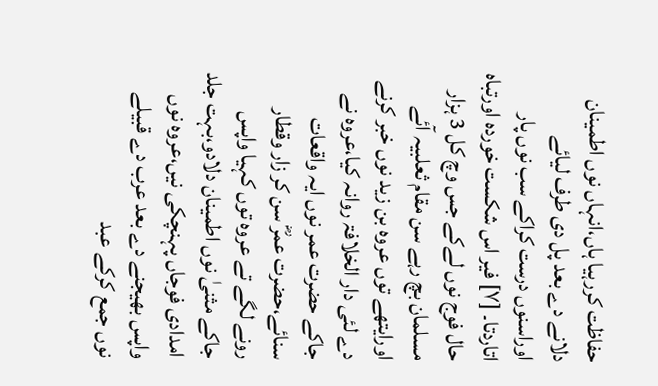حفاظت کررہیا ہاں،انہاں نوں اطمینان دلانے دے بعد پل دی طرف لیائے اوراسنوں درست کراکے سب نوں پار اتاردتا۔ [۷] فیر اس شکست خوردہ اورتباہ حال فوج نوں لےکے جس وچ کل 3 ہزار مسلمان بچ رہے سن مقام ثعلبیہ آئے اورایتھے توں عروہ بن زید نوں خبر کرنے دے لئی دار الخلافۃ روانہ کیا،عروہ نے جاکے حضرت عمر نوں ایہ واقعات سنائے،حضرت عمرؓ سن کر زار وقطار رونے لگے تے عروہ توں کہیا واپس جاکے مثنیٰ نوں اطمینان دلادو،بہت جلد امدادی فوجاں پہنچکی نيں،عروہ نوں واپس بھیجنے دے بعد عرب دے قبیلے نوں جمع کرکے عبد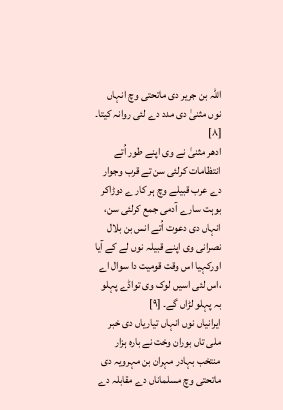اللہ بن جریر دی ماتحتی وچ انہاں نوں مثنیٰ دی مدد دے لئی روانہ کيتا۔ [۸]
ادھر مثنیٰ نے وی اپنے طور اُتے انتظامات کرلئی سن تے قرب وجوار دے عرب قبیلے وچ ہر کار ے دوڑاکر بوہت سارے آدمی جمع کرلئی سن، انہاں دی دعوت اُتے انس بن بلال نصرانی وی اپنے قبیلہ نوں لے کے آیا اورکہیا اس وقت قومیت دا سوال اے ،اس لئی اسيں لوک وی تواڈے پہلو بہ پہلو لڑاں گے۔ [۹]
ایرانیاں نوں انہاں تیاریاں دی خبر ملی تاں بوران وخت نے بارہ ہزار منتخب بہادر مہران بن مہرویہ دی ماتحتی وچ مسلماناں دے مقابلہ دے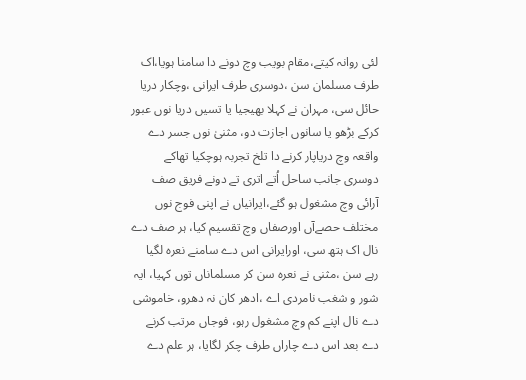لئی روانہ کیتے،مقام بویب وچ دونے دا سامنا ہويا،اک طرف مسلمان سن ،دوسری طرف ایرانی ،وچکار دریا حائل سی، مہران نے کہلا بھیجیا یا تسيں دریا نوں عبور کرکے بڑھو یا سانوں اجازت دو، مثنیٰ نوں جسر دے واقعہ وچ دریاپار کرنے دا تلخ تجربہ ہوچکيا تھاکے دوسری جانب ساحل اُتے اتری تے دونے فریق صف آرائی وچ مشغول ہو گئے،ایرانیاں نے اپنی فوج نوں مختلف حصےآں اورصفاں وچ تقسیم کیا، ہر صف دے نال اک ہتھ سی، اورایرانی اس دے سامنے نعرہ لگیا رہے سن ،مثنی نے نعرہ سن کر مسلماناں توں کہیا، ایہ شور و شغب نامردی اے ،ادھر کان نہ دھرو، خاموشی دے نال اپنے کم وچ مشغول رہو، فوجاں مرتب کرنے دے بعد اس دے چاراں طرف چکر لگایا، ہر علم دے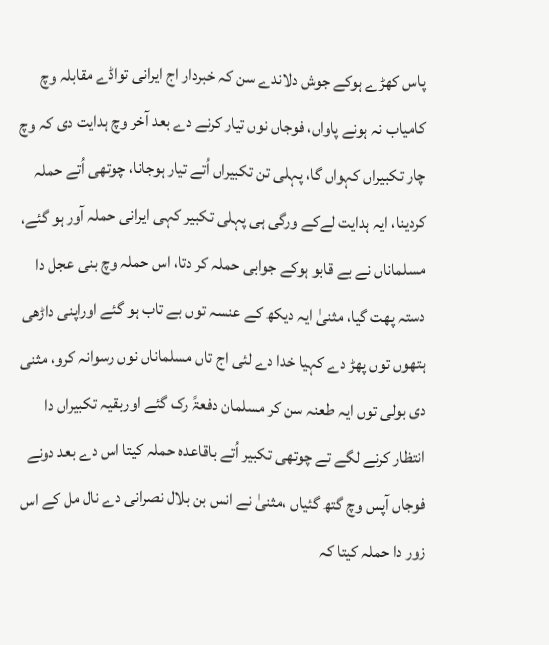پاس کھڑے ہوکے جوش دلاندے سن کہ خبردار اج ایرانی تواڈے مقابلہ وچ کامیاب نہ ہونے پاواں، فوجاں نوں تیار کرنے دے بعد آخر وچ ہدایت دی کہ وچ چار تکبیراں کہواں گا، پہلی تن تکبیراں اُتے تیار ہوجانا، چوتھی اُتے حملہ کردینا، ایہ ہدایت لےکے ورگی ہی پہلی تکبیر کہی ایرانی حملہ آور ہو گئے، مسلماناں نے بے قابو ہوکے جوابی حملہ کر دتا، اس حملہ وچ بنی عجل دا دستہ پھت گیا، مثنیٰ ایہ دیکھ کے عنسہ توں بے تاب ہو گئے اوراپنی داڑھی ہتھوں توں پھڑ دے کہیا خدا دے لئی اج تاں مسلماناں نوں رسوانہ کرو، مثنی دی بولی توں ایہ طعنہ سن کر مسلمان دفعۃً رک گئے اوربقیہ تکبیراں دا انتظار کرنے لگے تے چوتھی تکبیر اُتے باقاعدہ حملہ کيتا اس دے بعد دونے فوجاں آپس وچ گتھ گئياں ،مثنیٰ نے انس بن بلال نصرانی دے نال مل کے اس زور دا حملہ کيتا کہ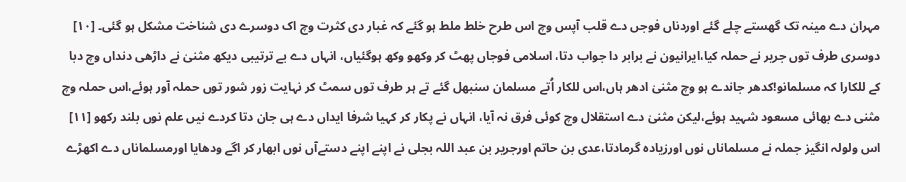مہران دے مینہ تک گھستے چلے گئے اوردناں فوجں دے قلب آپس وچ اس طرح خلط ملط ہو گئے کہ غبار دی کثرت وچ اک دوسرے دی شناخت مشکل ہو گئی۔ [۱۰] دوسری طرف توں جریر نے حملہ کیا،ایرانیون نے برابر دا جواب دتا، اسلامی فوجاں پھٹ کر وکھو وکھ ہوگئياں، انہاں دے بے ترتیبی دیکھ مثنیٰ نے داڑھی دنداں وچ دبا کے للکارا کہ مسلمانو!کدھر جاندے ہو وچ مثنیٰ ادھر ہاں،اس للکار اُتے مسلمان سنبھل گئے تے ہر طرف توں سمٹ کر نہایت زور شور توں حملہ آور ہوئے،اس حملہ وچ مثنی دے بھائی مسعود شہید ہوئے،لیکن مثنیٰ دے استقلال وچ کوئی فرق نہ آیا، انہاں نے پکار کر کہیا شرفا ایداں دے ہی جان دتا کردے نيں علم نوں بلند رکھو [۱۱]
اس ولولہ انگیز جملہ نے مسلماناں نوں اورزیادہ گرمادتا،عدی بن حاتم اورجریر بن عبد اللہ بجلی نے اپنے اپنے دستےآں نوں ابھار کر اگے ودھایا اورمسلماناں دے اکھڑے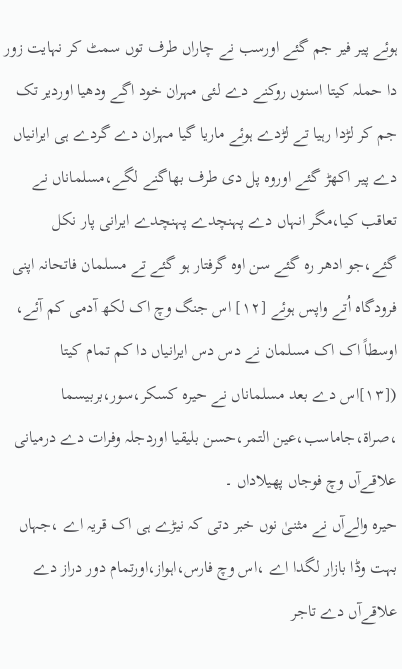ہوئے پیر فیر جم گئے اورسب نے چاراں طرف توں سمٹ کر نہایت زور دا حملہ کيتا اسنوں روکنے دے لئی مہران خود اگے ودھیا اوردیر تک جم کر لڑدا رہیا تے لڑدے ہوئے ماریا گیا مہران دے گردے ہی ایرانیاں دے پیر اکھڑ گئے اوروہ پل دی طرف بھاگنے لگے،مسلماناں نے تعاقب کیا،مگر انہاں دے پہنچدے پہنچدے ایرانی پار نکل گئے،جو ادھر رہ گئے سن اوہ گرفتار ہو گئے تے مسلمان فاتحانہ اپنی فرودگاہ اُتے واپس ہوئے [۱۲] اس جنگ وچ اک لکھ آدمی کم آئے، اوسطاً اک اک مسلمان نے دس دس ایرانیاں دا کم تمام کيتا ([۱۳]اس دے بعد مسلماناں نے حیرہ کسکر،سور،بربیسما ،صراۃ،جاماسب،عین التمر،حسن بلیقیا اوردجلہ وفرات دے درمیانی علاقےآں وچ فوجاں پھیلاداں ۔
حیرہ والےآں نے مثنیٰ نوں خبر دتی کہ نیڑے ہی اک قریہ اے ،جہاں بہت وڈا بازار لگدا اے ،اس وچ فارس،اہواز،اورتمام دور دراز دے علاقےآں دے تاجر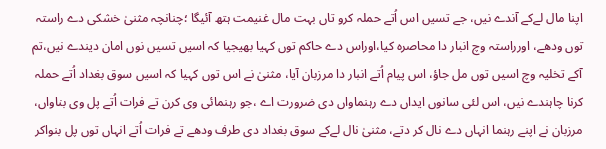اپنا مال لےکے آندے نيں، جے تسيں اس اُتے حملہ کرو تاں بہت مال غنیمت ہتھ آئیگا ؛چنانچہ مثنیٰ خشکی دے راستہ توں ودھے، اورراستہ وچ انبار دا محاصرہ کیا،اوراس دے حاکم توں کہیا بھیجیا کہ اسيں تسيں نوں امان دیندے نيں،تم آکے تخلیہ وچ اسيں توں مل جاؤ، اس پیام اُتے انبار دا مرزبان آیا، مثنیٰ نے اس توں کہیا کہ اسيں سوق بغداد اُتے حملہ کرنا چاہندے نيں، اس لئی سانوں ایداں دے رہنماواں دی ضرورت اے ،جو رہنمائی وی کرن تے فرات اُتے پل وی بناواں، مرزبان نے اپنے رہنما انہاں دے نال کر دتے، مثنیٰ نال لےکے سوق بغداد دی طرف ودھے تے فرات اُتے انہاں توں پل بنواکر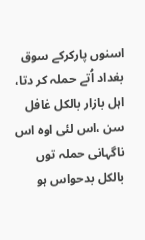اسنوں پارکرکے سوق بغداد اُتے حملہ کر دتا، اہل بازار بالکل غافل سن ،اس لئی اوہ اس ناگہانی حملہ توں بالکل بدحواس ہو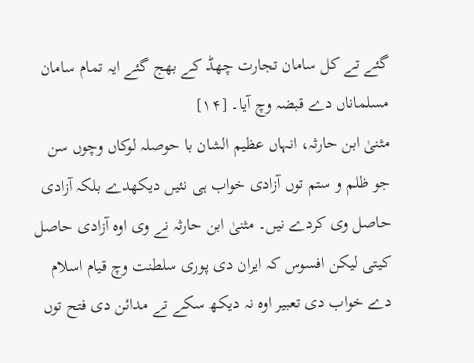گئے تے کل سامان تجارت چھڈ کے بھج گئے ایہ تمام سامان مسلماناں دے قبضہ وچ آیا۔ [۱۴]
مثنیٰ ابن حارثہ، انہاں عظیم الشان با حوصلہ لوکاں وچوں سن جو ظلم و ستم توں آزادی خواب ہی نئيں دیکھدے بلکہ آزادی حاصل وی کردے نيں۔ مثنیٰ ابن حارثہ نے وی اوہ آزادی حاصل کيتی لیکن افسوس کہ ایران دی پوری سلطنت وچ قیام اسلام دے خواب دی تعبیر اوہ نہ دیکھ سکے تے مدائن دی فتح توں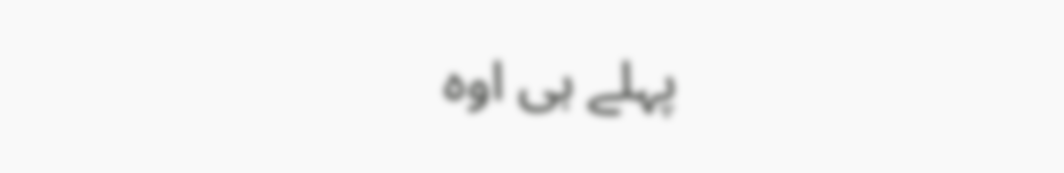پہلے ہی اوہ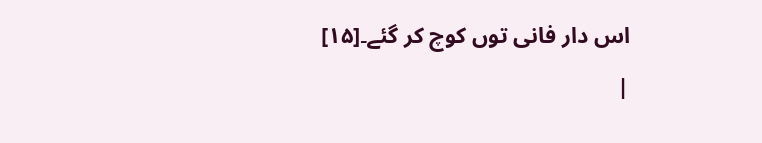اس دار فانی توں کوچ کر گئے۔[۱۵]
|